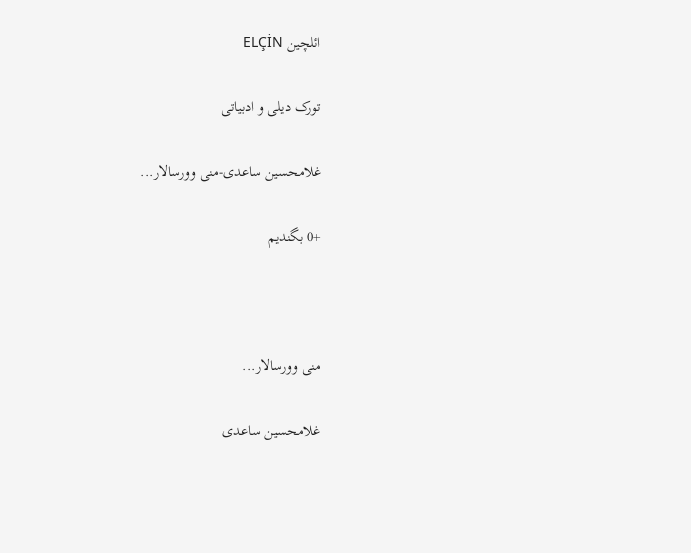ائلچین ELÇİN

تورک دیلی و ادبیاتی

غلامحسین ساعدی-منی وورسالار...

+0 بگندیم



منی وورسالار...

غلامحسین ساعدی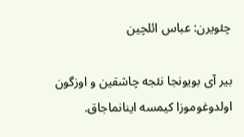چئویرن: عباس ائلچین

بیر آی بویونجا نئجه چاشقین و اوزگون اولدوغوموزا کیمسه اینانماجاق.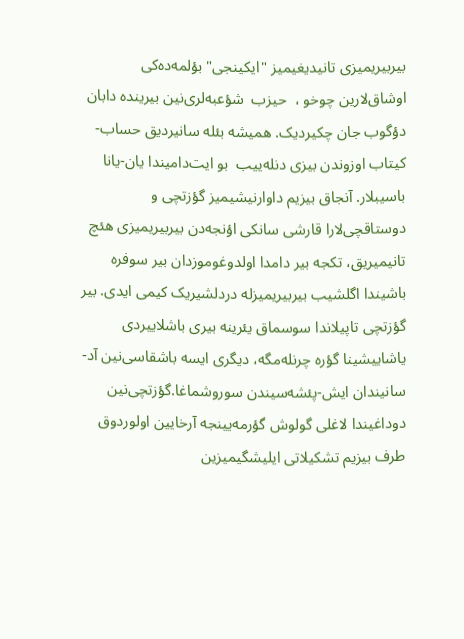بیربیریمیزی تانیدیغیمیز "ایکینجی" بؤلمه‌ده‌کی اوشاق‌لارین چوخو‌ ،  حیزب  شؤعبه‌لری‌نین بیرینده دابان دؤگوب جان چکیردیک. همیشه بئله سانیردیق حساب-کیتاب اوزوندن بیزی دنله‌ییب  بو ایت‌دامیندا یان-یانا باسیبلار. آنجاق بیزیم داوارنیشیمیز گؤزتچی‌ و دوستاقچی‌لارا قارشی سانکی اؤنجه‌دن بیربیریمیزی هئچ تانیمیریق، تکجه بیر دامدا اولدوغوموزدان بیر سوفره باشیندا اگلشیب بیربیریمیزله دردلشیریک کیمی ایدی. بیر گؤزتچی تاپیلاندا سوسماق یئرینه بیری باشلاییردی یاشاییشینا گؤره چرنله‌مگه، دیگری ایسه باشقاسی‌نین آد-سانیندان ایش-پئشه‌سیندن سوروشماغا.گؤزتچی‌نین دوداغیندا لاغلی گولوش گؤرمه‌یینجه آرخایین اولوردوق طرف بیزیم تشکیلاتی ایلیشگیمیزین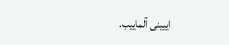اییینی آلماییب.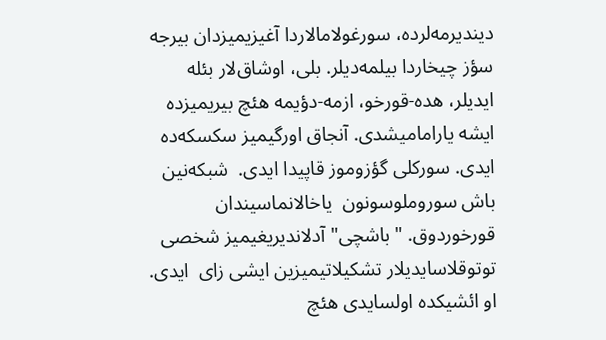دیندیرمه‌لرده، سورغولامالاردا آغیزیمیزدان بیرجه سؤز چیخاردا بیلمه‌دیلر. بلی، اوشاق‌لار بئله‌ ایدیلر، هده-قورخو، ازمه-دؤیمه هئچ بیریمیزده ایشه یارامامیشدی. آنجاق اورگیمیز سکسکه‌ده‌ ایدی. سورکلی گؤزوموز قاپیدا ایدی.  شبکه‌نین باش‌ سوروملوسونون‌  یاخالانماسیندان قورخوردوق. "باشچی" آدلاندیریغیمیز شخصی توتوقلاسایدیلار تشکیلاتیمیزین ایشی زای  ایدی.  او ائشیکده اولسایدی هئچ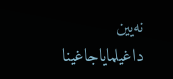نه‌یین داغیلمایاجاغینا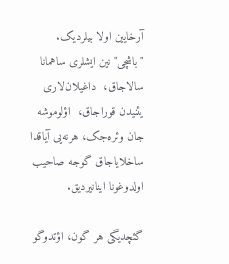آرخایین اولا بیلردیک. "باشچی"نین ایشلری ساهمانا سالاجاق،  داغیلان‌لاری یئنیدن قوراجاق،  اؤلوموشه جان وئره‌جک، هرنه‌یی آیاقدا ساخلایاجاق گوجه صاحیب اولدوغونا اینانیردیق.

گئچدیگی هر گون، اؤتدوگو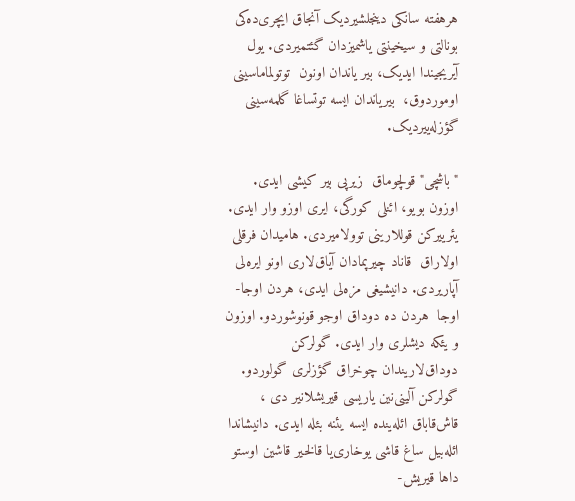هرهفته سانکی دینجلشیردیک آنجاق ایچری‌ده‌کی بونالتی و سیخینتی یاشمیزدان گئتمیردی. یول آیریجیندا ایدیک، بیر یاندان اونون  توتولماماسینی اوموردوق،  بیریاندان ایسه توتساغا ‌گلمه‌سینی گؤزله‌ییردیک.

"باشچی" قولچوماق  زیرپی بیر کیشی ایدی. اوزون بویو، ائنلی کورگی، ایری اوزو وار ایدی. یئرییرکن قوللارینی توولامیردی. هامیدان فرقلی اولاراق  قاناد چیرپمادان آیاق‌لاری اونو ایره‌لی آپاریردی. دانیشیغی مزه‌لی ایدی، هردن اوجا-اوجا  هردن ده دوداق اوجو قونوشوردو. اوزون و یئکه دیشلری وار ایدی. گولرکن دوداق‌لاریندان چوخراق گؤزلری گولوردو. گولرکن آلینی‌نین یاریسی قیریشلانیر دی ، قاش‌قاباق ائله‌ینده ایسه یئنه بئله ایدی. دانیشاندا ائله‌بیل ساغ قاشی یوخاری‌یا قالخیر قاشین اوستو داها قیریش-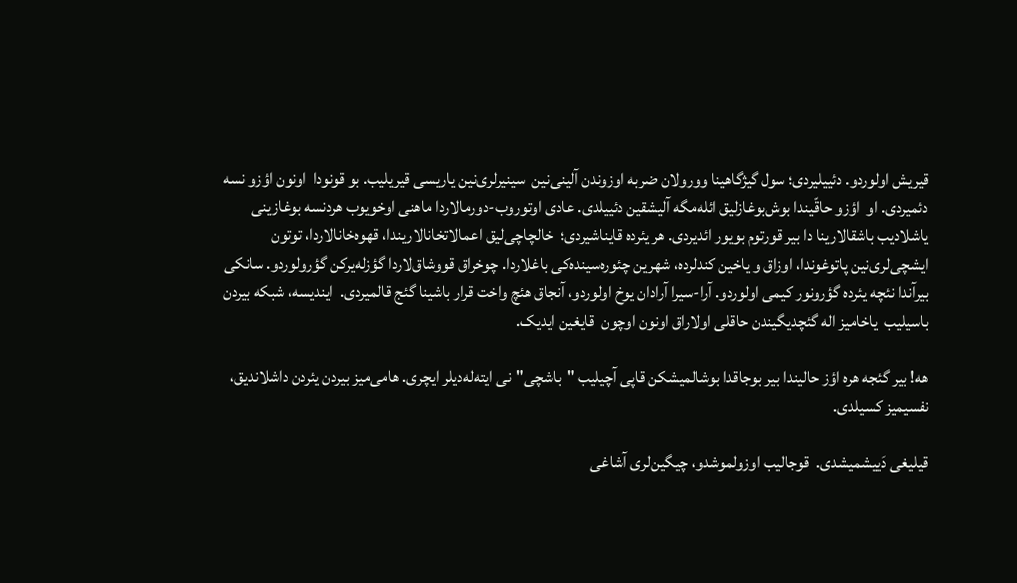قیریش اولوردو. دئییلیردی؛ سول گیژگاهینا وورولان ضربه اوزوندن آلینی‌نین  سینیرلری‌نین یاریسی قیریلیب. بو قونودا  اونون اؤزو نسه دئمیردی. او  اؤزو حاقّیندا بوش‌بوغازلیق ائله‌مگه آلیشقین دئییلدی. عادی اوتوروب-دورمالاردا ماهنی اوخویوب هردنسه بوغازینی یاشلادیب باشقالارینا دا بیر قورتوم بویور ائدیردی. هر یئرده قایناشیردی؛  خالچاچی‌لیق اعمالاتخانالاریندا، قهوه‌خانالاردا، توتون ایشچی‌لری‌نین پاتوغوندا، اوزاق و یاخین کندلرده، شهرین چئوره‌سینده‌کی باغلاردا. چوخراق قووشاق‌لاردا گؤزله‌یرکن گؤرولوردو. سانکی بیرآندا نئچه یئرده گؤرونور کیمی اولوردو. آرا-سیرا آرادان یوخ اولوردو، آنجاق هئچ واخت قرار باشینا گئج قالمیردی.  ایندیسه، شبکه بیردن باسیلیب  یاخامیز اله گئچدیگیندن حاقلی اولاراق اونون اوچون  قایغین ایدیک.

هه! بیر گئجه هره اؤز حالیندا بیر بوجاقدا بوشالمیشکن قاپی آچیلیب "باشچی"نی ایته‌له‌دیلر ایچری. هامی‌میز بیردن یئردن داشلاندیق، نفسیمیز کسیلدی.

قیلیغی دَییشمیشدی.  قوجالیب اوزولموشدو، چیگین‌لری آشاغی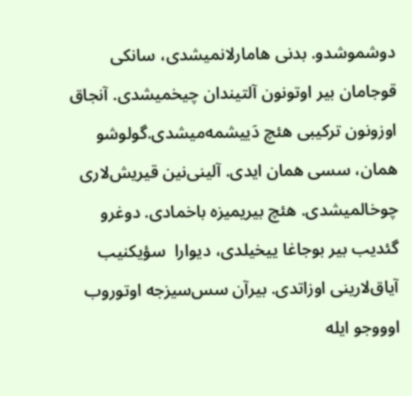دوشموشدو. بدنی هامارلانمیشدی، سانکی قوجامان بیر اوتونون آلتیندان چیخمیشدی. آنجاق اوزونون ترکیبی هئچ دَییشمه‌میشدی.گولوشو همان، سسی همان ایدی. آلینی‌نین قیریش‌لاری چوخالمیشدی. هئچ بیریمیزه باخمادی. دوغرو گئدیب بیر بوجاغا ییخیلدی، دیوارا  سؤیکنیب  آیاق‌لارینی اوزاتدی. بیرآن سس‌سیزجه اوتوروب اوووجو ایله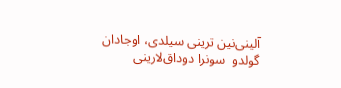آلینی‌نین ترینی سیلدی، اوجادان گولدو  سونرا دوداق‌لارینی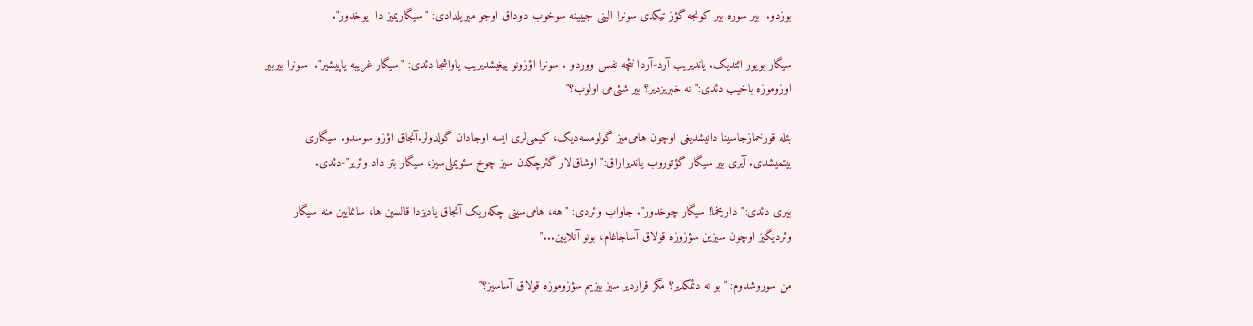بوزدو.  بیر سوره بیر کونجه گؤز تیکدی سونرا الینی جیبینه سوخوب دوداق اوجو میریلدادی: "سیگاریمیز دا  یوخدور".

سیگار بویور ائتدیک. یاندیریب آرد-آردا نئچه نفس ووردو . سونرا اؤزونو ییغیشدیریب یاواشجا دئدی: "سیگار غریبه یاپیشیر".  سونرا بیربیر اوزوموزه باخیب دئدی:" نه خبریزدیر؟ بیر شئی‌می اولوب؟"

بئله قورخمازجاسینا دانیشدیغی اوچون هامی‌میز گولومسه‌دیک، کیمی‌لری ایسه اوجادان گولدولر.آنجاق اؤزو سوسدو. سیگاری بیتمیشدی. آیری بیر سیگار گؤتوروب یاندیراراق:" اوشاق‌لار گئرچکدن سیز چوخ سئویملی‌سیز، سیگار بتر داد وئریر"-دئدی.

بیری دئدی:"داریخما! سیگار چوخدور". جاواب وئردی: "هه، هامی‌‌سینی چکه‌ریک آنجاق یادیزدا قالسین ها، سانمایین منه سیگار وئردیگیز اوچون سیزین سؤزوزه قولاق آساجاغام، بونو آنلایین..."

من سوروشدوم: "بو نه دئمکدیر؟ مگر قراردیر سیز بیزیم سؤزوموزه قولاق آساسیز؟"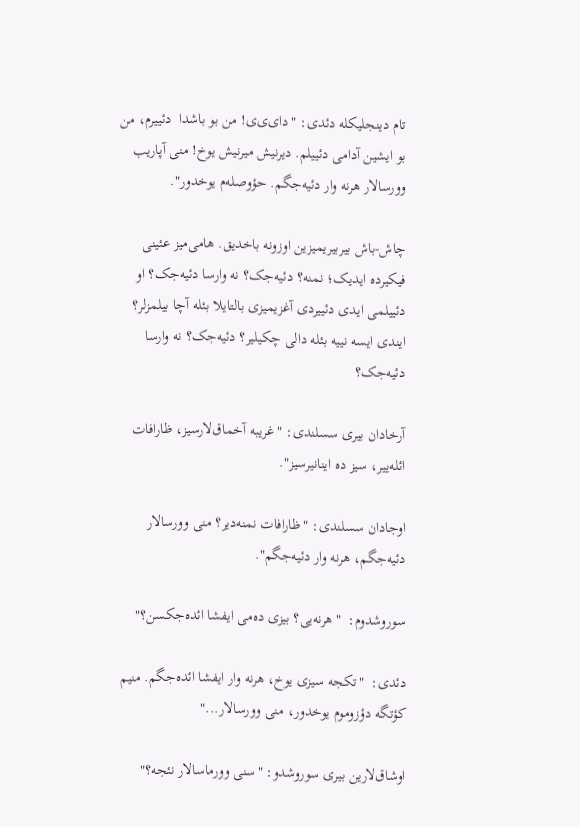تام دینجلیکله دئدی: "دای‌ی‌ی! من بو باشدا  دئییرم، من بو ایشین آدامی دئییلم. دیرنیش میرنیش یوخ! منی آپاریب وورسالار هرنه وار دئیه‌جگم. حؤوصله‌م یوخدور".

چاش-باش بیربیریمیزین اوزونه باخدیق. هامی‌میز عئینی فیکیرده ایدیک؛ نمنه؟ دئیه‌جک؟ نه وارسا دئیه‌جک؟ او دئییلمی ایدی دئییردی آغزیمیزی بالتایلا بئله آچا بیلمزلر؟ ایندی ایسه نییه بئله دالی چکیلیر؟ دئیه‌جک؟ نه وارسا دئیه‌جک؟

آرخادان بیری سسلندی: "غریبه آخماق‌لارسیز، ظارافات ائله‌ییر، سیز ده اینانیرسیز".

اوجادان سسلندی: "ظارافات نمنه‌دیر؟ منی وورسالار دئیه‌جگم، هرنه وار دئیه‌جگم".

سوروشدوم:  "هرنه‌یی؟ بیزی ده‌می ایفشا ائده‌جکسن؟"

دئدی:  "تکجه سیزی یوخ، هرنه وار ایفشا ائده‌جگم. منیم کؤتگه دؤزوموم یوخدور، منی وورسالار..."

اوشاق‌لارین بیری سوروشدو: "سنی وورماسالار نئجه؟"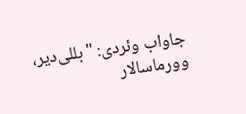جاواب وئردی: "بللی‌دیر، وورماسالار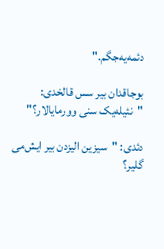دئمه‌یه‌جگم."

بوجاقدان بیر سس قالخدی: "نئیله‌یک سنی وورمایالار؟"

دئدی: "سیزین الیزدن بیر ایش‌می گلیر؟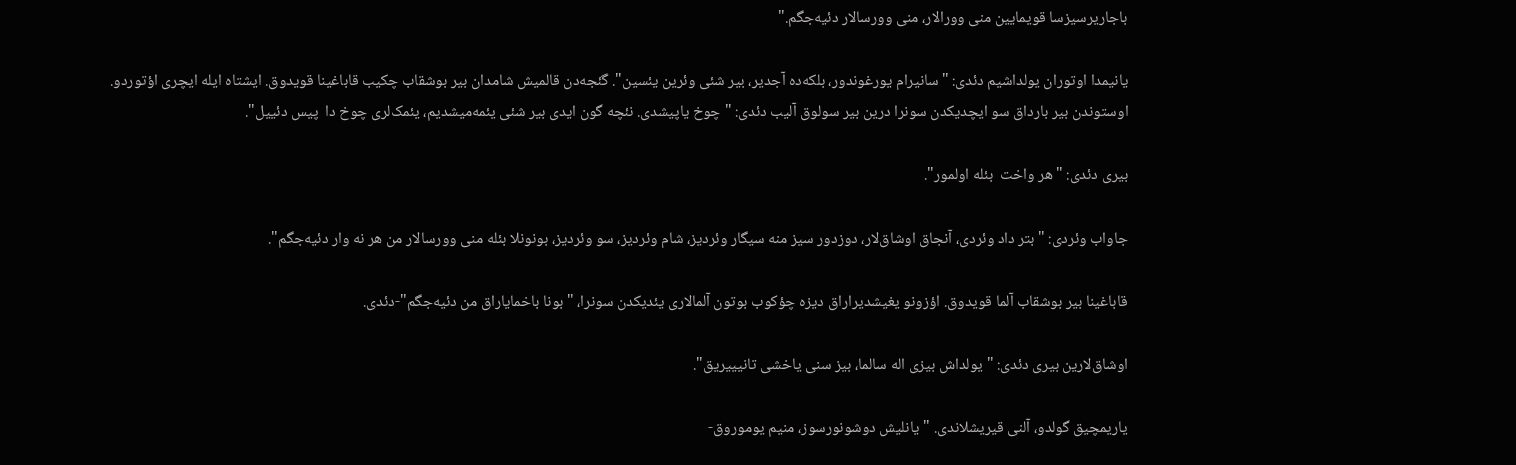باجاریرسیزسا قویمایین منی وورالار، منی وورسالار دئیه‌جگم."

یانیمدا اوتوران یولداشیم دئدی: "سانیرام یورغوندور، بلکه‌ده آجدیر، بیر شئی وئرین یئسین". گئجه‌دن قالمیش شامدان بیر بوشقاب چکیب قاباغینا قویدوق. ایشتاه ایله ایچری اؤتوردو. اوستوندن بیر بارداق سو ایچدیکدن سونرا درین بیر سولوق آلیب دئدی: "چوخ یاپیشدی. نئچه گون ایدی بیر شئی یئمه‌میشدیم، یئمک‌لری چوخ دا  پیس دئییل".

بیری دئدی: "هر واخت  بئله اولمور".

جاواب وئردی: "بتر داد وئردی، آنجاق اوشاق‌لار، دوزدور سیز منه سیگار وئردیز، شام وئردیز، سو وئردیز، بونونلا بئله منی وورسالار من هر نه وار دئیه‌جگم".

قاباغینا بیر بوشقاب آلما قویدوق. اؤزونو یغیشدیراراق دیزه چؤکوب بوتون آلمالاری یئدیکدن سونرا، "بونا باخمایاراق من دئیه‌جگم"-دئدی.

اوشاق‌لارین بیری دئدی: "یولداش بیزی اله سالما، بیز سنی یاخشی تانیییریق".

یاریمچیق گولدو، آلنی قیریشلاندی. "یانلیش دوشونورسوز، منیم یوموروق-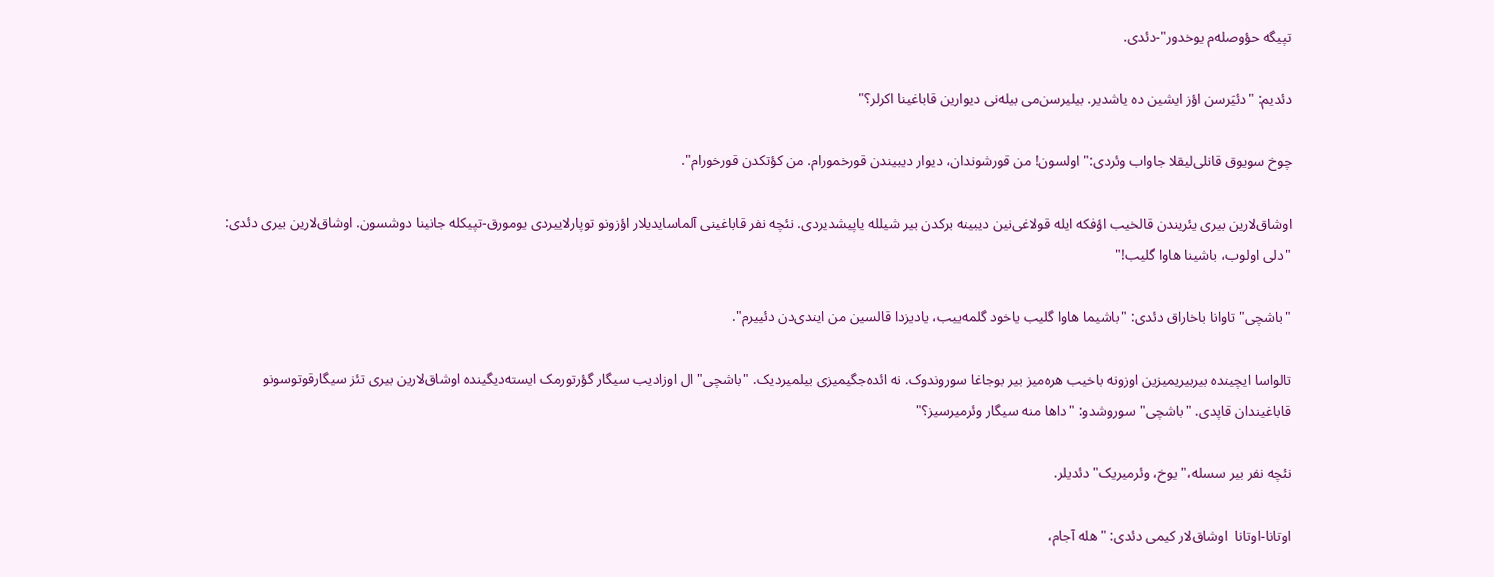تپیگه حؤوصله‌م یوخدور"-دئدی.

دئدیم: "دئیَرسن اؤز ایشین ده یاشدیر. بیلیرسن‌می بیله‌نی دیوارین قاباغینا اکرلر؟"

چوخ سویوق قانلی‌لیقلا جاواب وئردی:" اولسون! من قورشوندان، دیوار دیبیندن قورخمورام. من کؤتکدن قورخورام".

اوشاق‌لارین بیری یئریندن قالخیب اؤفکه ایله قولاغی‌نین دیبینه برکدن بیر شیلله یاپیشدیردی. نئچه نفر قاباغینی آلماسایدیلار اؤزونو توپارلاییردی یومورق-تپیکله جانینا دوشسون. اوشاق‌لارین بیری دئدی: "دلی اولوب، باشینا هاوا گلیب!"

"باشچی" تاوانا باخاراق دئدی: "باشیما هاوا گلیب یاخود گلمه‌ییب، یادیزدا قالسین من ایندی‌دن دئییرم".

تالواسا ایچینده بیربیریمیزین اوزونه باخیب هره‌میز بیر بوجاغا سوروندوک. نه ائده‌جگیمیزی بیلمیردیک. "باشچی" ال اوزادیب سیگار گؤرتورمک ایسته‌دیگینده اوشاق‌لارین بیری تئز سیگارقوتوسونو قاباغیندان قاپدی. "باشچی" سوروشدو: "داها منه سیگار وئرمیرسیز؟"

نئچه نفر بیر سسله،" یوخ، وئرمیریک" دئدیلر.

اوتانا-اوتانا  اوشاق‌لار کیمی دئدی: "هله آجام،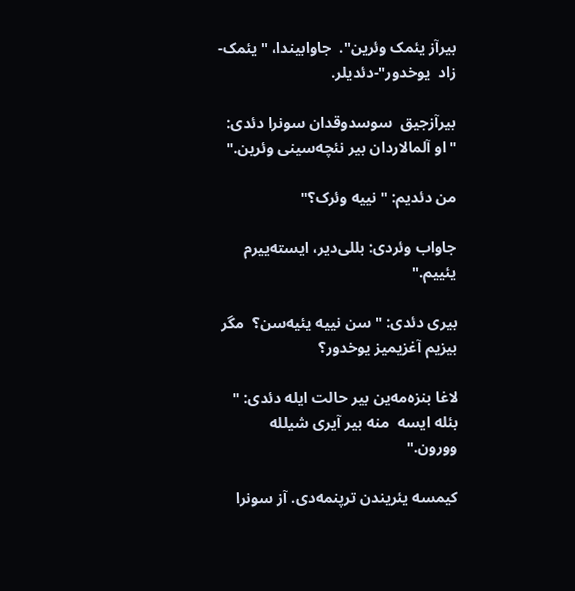بیرآز یئمک وئرین".  جاوابیندا، "یئمک-زاد  یوخدور"-دئدیلر.

بیرآزجیق  سوسدوقدان سونرا دئدی: "او آلمالاردان بیر نئچه‌سینی وئرین."

من دئدیم: " نییه وئرک؟"

جاواب وئردی: بللی‌دیر، ایسته‌ییرم یئییم."

بیری دئدی: " سن نییه یئیه‌سن؟  مگر بیزیم آغزیمیز یوخدور؟

لاغا بنزه‌مه‌ین بیر حالت ایله دئدی: " بئله ایسه  منه بیر آیری شیلله وورون."

کیمسه یئریندن ترپنمه‌دی. آز سونرا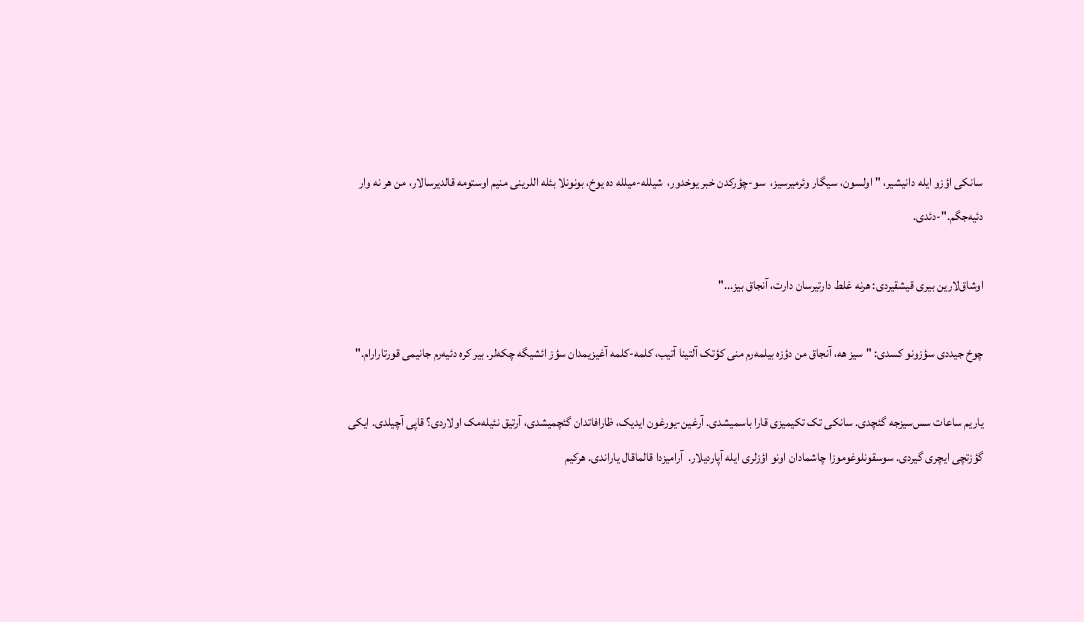سانکی اؤزو ایله دانیشیر، " اولسون، سیگار وئرمیرسیز،  سو-چؤرکدن خبر یوخدور،  شیلله-میلله ده یوخ، بونونلا بئله اللرینی منیم اوستومه قالدیرسالار، من هر نه وار دئیه‌جگم."-دئدی.

اوشاق‌لارین بیری قیشقیردی: هرنه غلط دارتیرسان دارت، آنجاق بیز..."

چوخ جیددی سؤزونو کسدی: " سیز هه، آنجاق من دؤزه بیلمه‌رم منی کؤتک آلتینا آتیب، کلمه-کلمه آغیزیمدان سؤز ائشیگه چکه‌لر. بیر کره دئیه‌رم جانیمی قورتارارام."

یاریم ساعات سس‌سیزجه گئچدی. سانکی تک تکیمیزی قارا باسمیشدی. آرغین-یورغون ایدیک، ظارافاتدان گئچمیشدی، آرتیق نئیله‌مک اولاردی؟ قاپی آچیلدی. ایکی گؤزتچی ایچری گیردی. سوسقونلوغوموزا چاشمادان اونو اؤزلری ایله آپاردیلار.  آرامیزدا قالماقال یاراندی. هرکیم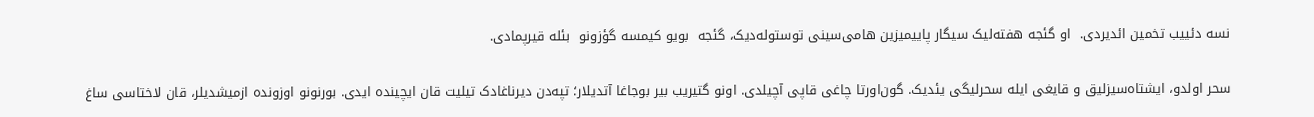نسه دئییب تخمین ائدیردی.  او گئجه هفته‌لیک سیگار پاییمیزین هامی‌سینی توستوله‌دیک‌، گئجه  بویو کیمسه گؤزونو  بئله قیرپمادی.

سحر اولدو، ایشتاه‌سیزلیق و قایغی ایله سحرلیگی یئدیک. گون‌اورتا چاغی قاپی آچیلدی. اونو گتیریب بیر بوجاغا آتدیلار؛ تپه‌دن دیرناغادک تیلیت قان ایچینده ایدی. بورنونو اوزونده ازمیشدیلر، قان لاختاسی ساغ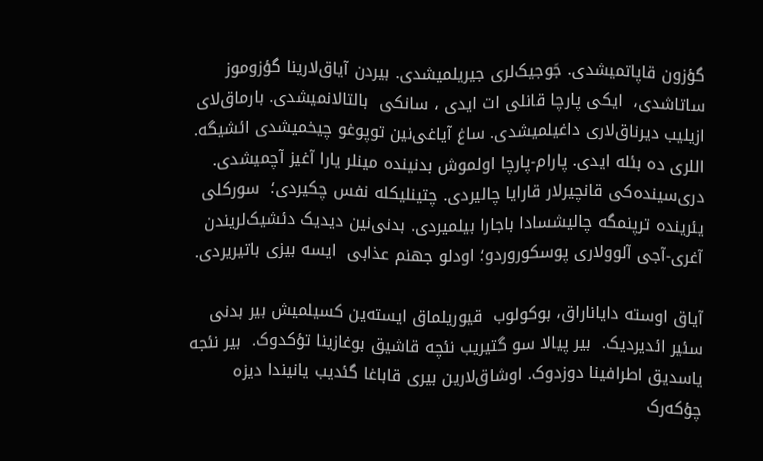گؤزون قاپاتمیشدی. جَوجیک‌لری جیریلمیشدی. بیردن آیاق‌لارینا گؤزوموز ساتاشدی،  ایکی پارچا قانلی ات ایدی ، سانکی  بالتالانمیشدی. بارماق‌لای ازیلیب دیرناق‌لاری داغیلمیشدی. ساغ آیاغی‌نین توپوغو چیخمیشدی ائشیگه. اللری ده بئله ایدی. پارام-پارچا اولموش بدنینده مینلر یارا آغیز آچمیشدی. دری‌سینده‌کی قانچیرلار قارایا چالیردی. چتینلیکله نفس چکیردی؛  سورکلی یئرینده ترپنمگه چالیشسادا باجارا بیلمیردی. بدنی‌نین دیدیک دئشیک‌لریندن  آغری-آجی آلوولاری پوسکوروردو؛ اودلو جهنم عذابی  ایسه بیزی باتیریردی.

آیاق اوسته دایاناراق، بوکولوب  قیوریلماق ایسته‌ین کسیلمیش بیر بدنی سئیر ائدیردیک.  بیر پیالا سو گتیریب نئچه قاشیق بوغازینا تؤکدوک.  بیر نئجه یاسدیق اطرافینا دوزدوک. اوشاق‌لارین بیری قاباغا گئدیب یانیندا دیزه چؤکه‌رک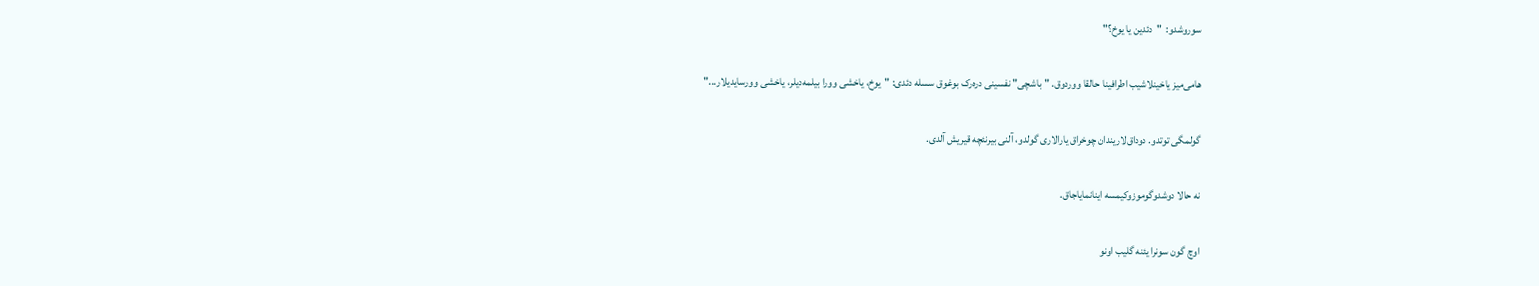سوروشدو:  "دئدین‌ یا یوخ‌؟"

هامی‌میز یاخینلاشیب اطرافینا حالقا ووردوق. "باشچی" نفسینی دره‌رک بوغوق سسله دئدی: "یوخ، یاخشی وورا بیلمه‌دیلر، یاخشی وورسایدیلار..."

گولمگی توتدو. دوداق‌لاریندان چوخراق یارالاری گولدو، آلنی بیرنئچه قیریش آلدی.

نه حالا دوشدوگوموزوکیمسه اینانمایاجاق.

اوچ گون سونرا یئنه گلیب اونو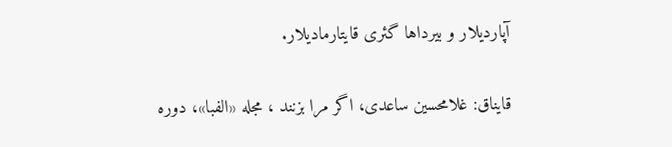آپاردیلار و بیرداها گئری قایتارمادیلار.

قایناق: غلامحسین ساعدی، اگر مرا بزنند ، مجله «الفبا»، دوره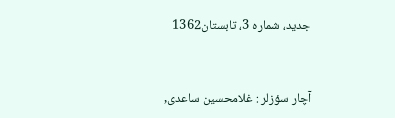جدید، شماره ‌3، تابستان1362


آچار سؤزلر : غلامحسین ساعدی,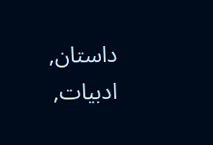داستان, ادبیات,